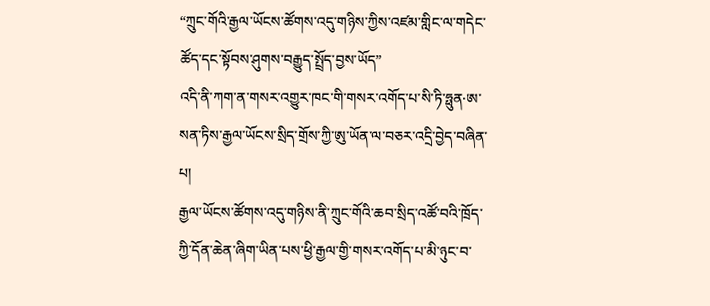“ཀྲུང་གོའི་རྒྱལ་ཡོངས་ཚོགས་འདུ་གཉིས་ཀྱིས་འཛམ་གླིང་ལ་གདེང་ཚོད་དང་སྟོབས་ཤུགས་བརྒྱུད་སྤྲོད་བྱས་ཡོད”
འདི་ནི་ཀག་ན་གསར་འགྱུར་ཁང་གི་གསར་འགོད་པ་སི་ཏི་ཧྥུན·ཨ་སན་ཏིས་རྒྱལ་ཡོངས་སྲིད་གྲོས་ཀྱི་ཨུ་ཡོན་ལ་བཅར་འདྲི་བྱེད་བཞིན་པ།
རྒྱལ་ཡོངས་ཚོགས་འདུ་གཉིས་ནི་ཀྲུང་གོའི་ཆབ་སྲིད་འཚོ་བའི་ཁྲོད་ཀྱི་དོན་ཆེན་ཞིག་ཡིན་པས་ཕྱི་རྒྱལ་གྱི་གསར་འགོད་པ་མི་ཉུང་བ་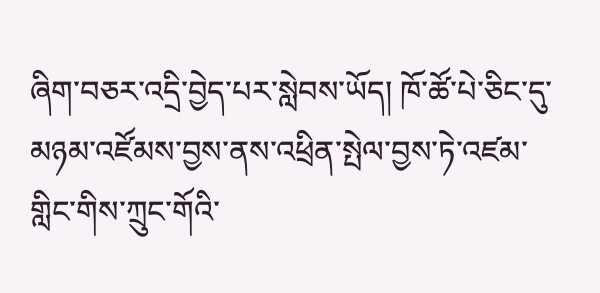ཞིག་བཅར་འདྲི་བྱེད་པར་སླེབས་ཡོད། ཁོ་ཚོ་པེ་ཅིང་དུ་མཉམ་འཛོམས་བྱས་ནས་འཕྲིན་སྤེལ་བྱས་ཏེ་འཛམ་གླིང་གིས་ཀྲུང་གོའི་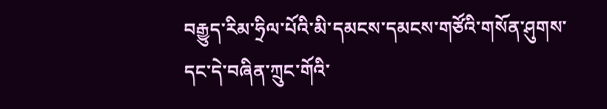བརྒྱུད་རིམ་ཧྲིལ་པོའི་མི་དམངས་དམངས་གཙོའི་གསོན་ཤུགས་དང་དེ་བཞིན་ཀྲུང་གོའི་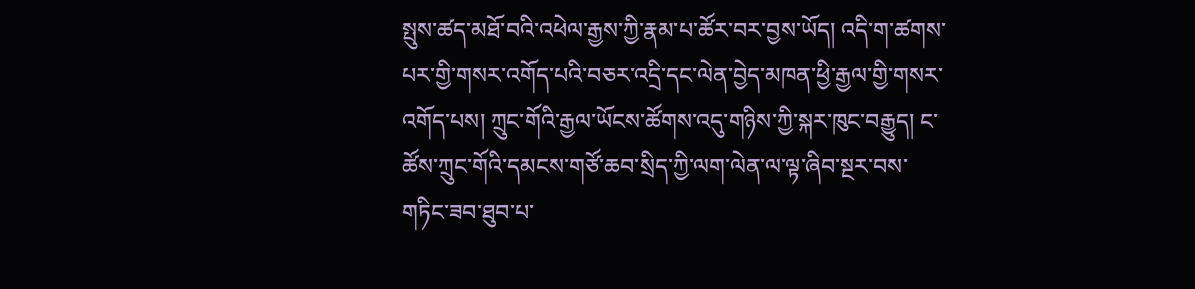སྤུས་ཚད་མཐོ་བའི་འཕེལ་རྒྱས་ཀྱི་རྣམ་པ་ཚོར་བར་བྱས་ཡོད། འདི་ག་ཚགས་པར་གྱི་གསར་འགོད་པའི་བཅར་འདྲི་དང་ལེན་བྱེད་མཁན་ཕྱི་རྒྱལ་གྱི་གསར་འགོད་པས། ཀྲུང་གོའི་རྒྱལ་ཡོངས་ཚོགས་འདུ་གཉིས་ཀྱི་སྐར་ཁུང་བརྒྱུད། ང་ཚོས་ཀྲུང་གོའི་དམངས་གཙོ་ཆབ་སྲིད་ཀྱི་ལག་ལེན་ལ་ལྟ་ཞིབ་སྔར་བས་གཏིང་ཟབ་ཐུབ་པ་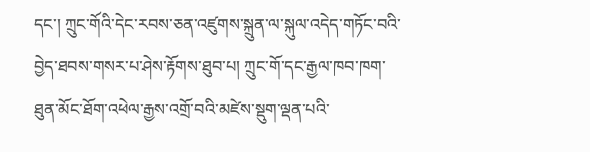དང་། ཀྲུང་གོའི་དེང་རབས་ཅན་འཛུགས་སྐྲུན་ལ་སྐུལ་འདེད་གཏོང་བའི་བྱེད་ཐབས་གསར་པ་ཤེས་རྟོགས་ཐུབ་པ། ཀྲུང་གོ་དང་རྒྱལ་ཁབ་ཁག་ཐུན་མོང་ཐོག་འཕེལ་རྒྱས་འགྲོ་བའི་མཛེས་སྡུག་ལྡན་པའི་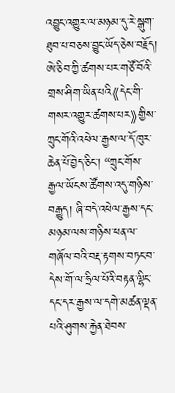འབྱུང་འགྱུར་ལ་མཉམ་དུ་རེ་སྒུག་ཐུབ་པ་བཅས་བྱུང་ཡོད་ཅེས་བརྗོད།
ཨེ་ཅིབ་ཀྱི་ཚགས་པར་གཙོ་བོའི་གྲས་ཤིག་ཡིན་པའི《དེང་གི་གསར་འགྱུར་ཚགས་པར》གྱིས་ཀྲུང་གོའི་འཕེལ་རྒྱས་ལ་དོ་ཁུར་ཆེན་པོ་བྱེད་ཅིང་། “ཀྲུང་གོས་རྒྱལ་ཡོངས་ཚོགས་འདུ་གཉིས་བརྒྱུད། ཞི་བདེ་འཕེལ་རྒྱས་དང་མཉམ་ལས་གཉིས་ཕན་ལ་གཞོལ་བའི་བརྡ་རྟགས་བཏང་བ་དེས་གོ་ལ་ཧྲིལ་པོའི་བརྟན་ལྷིང་དང་དར་རྒྱས་ལ་དགེ་མཚན་ལྡན་པའི་ཤུགས་རྐྱེན་ཐེབས་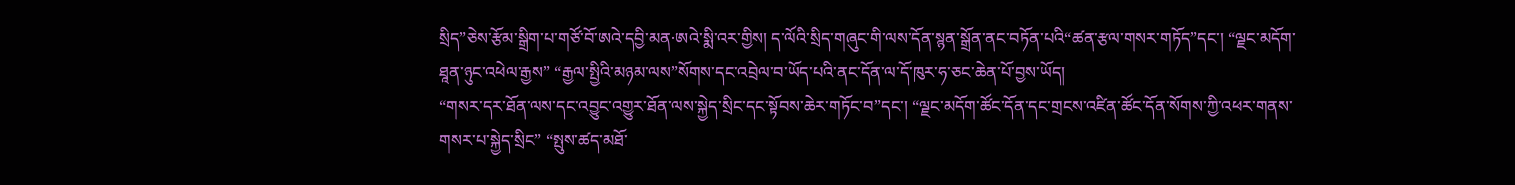སྲིད”ཅེས་རྩོམ་སྒྲིག་པ་གཙོ་བོ་ཨའེ་དབྱི་མན·ཨའེ་སྨི་འར་གྱིས། ད་ལོའི་སྲིད་གཞུང་གི་ལས་དོན་སྙན་སྒྲོན་ནང་བཏོན་པའི“ཚན་རྩལ་གསར་གཏོད”དང་། “ལྗང་མདོག་ཐཱན་ཉུང་འཕེལ་རྒྱས” “རྒྱལ་སྤྱིའི་མཉམ་ལས”སོགས་དང་འབྲེལ་བ་ཡོད་པའི་ནང་དོན་ལ་དོ་ཁུར་ཧ་ཅང་ཆེན་པོ་བྱས་ཡོད།
“གསར་དར་ཐོན་ལས་དང་འབྱུང་འགྱུར་ཐོན་ལས་སྐྱེད་སྲིང་དང་སྟོབས་ཆེར་གཏོང་བ”དང་། “ལྗང་མདོག་ཚོང་དོན་དང་གྲངས་འཛིན་ཚོང་དོན་སོགས་ཀྱི་འཕར་གནས་གསར་པ་སྐྱེད་སྲིང” “སྤུས་ཚད་མཐོ་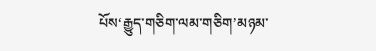པོས‘རྒྱུད་གཅིག་ལམ་གཅིག’མཉམ་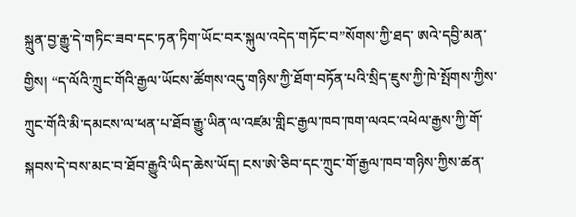སྐྲུན་བྱ་རྒྱུ་དེ་གཏིང་ཟབ་དང་ཏན་ཏིག་ཡོང་བར་སྐུལ་འདེད་གཏོང་བ”སོགས་ཀྱི་ཐད་ ཨའེ་དབྱི་མན་གྱིས། “ད་ལོའི་ཀྲུང་གོའི་རྒྱལ་ཡོངས་ཚོགས་འདུ་གཉིས་ཀྱི་ཐོག་བཏོན་པའི་སྲིད་ཇུས་ཀྱི་ཁེ་སྤོགས་ཀྱིས་ཀྲུང་གོའི་མི་དམངས་ལ་ཕན་པ་ཐོབ་རྒྱུ་ཡིན་ལ་འཛམ་གླིང་རྒྱལ་ཁབ་ཁག་ལའང་འཕེལ་རྒྱས་ཀྱི་གོ་སྐབས་དེ་བས་མང་བ་ཐོབ་རྒྱུའི་ཡིད་ཆེས་ཡོད། ངས་ཨེ་ཅིབ་དང་ཀྲུང་གོ་རྒྱལ་ཁབ་གཉིས་ཀྱིས་ཚན་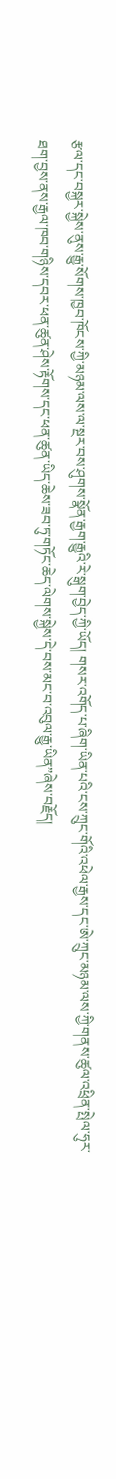རྩལ་དང་བསྐྱར་སྐྱེས་ནུས་རྒྱུ་སོགས་ཁྱབ་ཁོངས་ཀྱི་མཉམ་ལས་ལ་སྔར་བས་ཤུགས་སྣོན་རྒྱག་རྒྱུའི་རེ་སྒུག་བྱེད་ཀྱི་ཡོད། གསར་འགོད་པ་ཞིག་ཡིན་པའི་ངས་ཀྲུང་གོའི་འཕེལ་རྒྱས་དང་ཨེ་ཀྲུང་མཉམ་ལས་ཀྱི་གནས་ཚུལ་འཕྲིན་སྤེལ་ཧུར་ཐག་བྱས་ནས་རྒྱལ་ཁབ་གཉིས་དབར་ཕན་ཚུན་ཤེས་རྟོགས་དང་ཕན་ཚུན་ཡིད་ཆེས་ཟབ་ཏུ་གཏོང་ཆེད་ལེགས་སྐྱེས་དེ་བས་མང་བ་འབུལ་རྒྱུ་ཡིན”ཞེས་བརྗོད།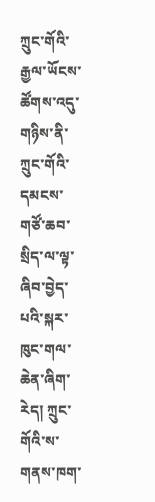ཀྲུང་གོའི་རྒྱལ་ཡོངས་ཚོགས་འདུ་གཉིས་ནི་ཀྲུང་གོའི་དམངས་གཙོ་ཆབ་སྲིད་ལ་ལྟ་ཞིབ་བྱེད་པའི་སྐར་ཁུང་གལ་ཆེན་ཞིག་རེད། ཀྲུང་གོའི་ས་གནས་ཁག་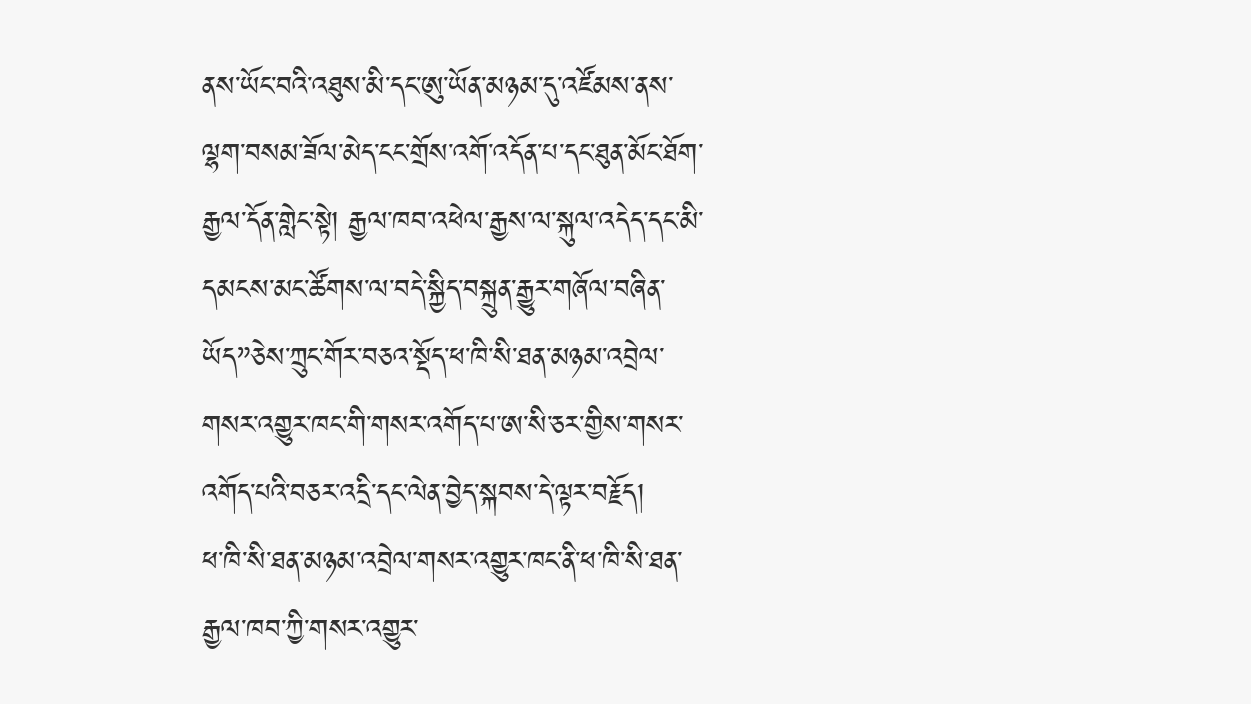ནས་ཡོང་བའི་འཐུས་མི་དང་ཨུ་ཡོན་མཉམ་དུ་འཛོམས་ནས་ལྷག་བསམ་ཟོལ་མེད་ངང་གྲོས་འགོ་འདོན་པ་དང་ཐུན་མོང་ཐོག་རྒྱལ་དོན་གླེང་སྟེ། རྒྱལ་ཁབ་འཕེལ་རྒྱས་ལ་སྐུལ་འདེད་དང་མི་དམངས་མང་ཚོགས་ལ་བདེ་སྐྱིད་བསྐྲུན་རྒྱུར་གཞོལ་བཞིན་ཡོད”ཅེས་ཀྲུང་གོར་བཅའ་སྡོད་ཕ་ཁི་སི་ཐན་མཉམ་འབྲེལ་གསར་འགྱུར་ཁང་གི་གསར་འགོད་པ་ཨ་སི་ཅར་གྱིས་གསར་འགོད་པའི་བཅར་འདྲི་དང་ལེན་བྱེད་སྐབས་དེ་ལྟར་བརྗོད།
ཕ་ཁི་སི་ཐན་མཉམ་འབྲེལ་གསར་འགྱུར་ཁང་ནི་ཕ་ཁི་སི་ཐན་རྒྱལ་ཁབ་ཀྱི་གསར་འགྱུར་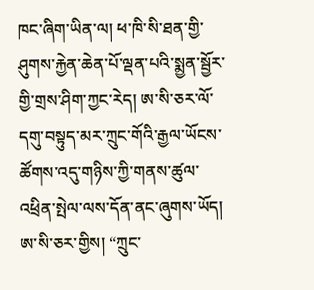ཁང་ཞིག་ཡིན་ལ། ཕ་ཁི་སི་ཐན་གྱི་ཤུགས་རྐྱེན་ཆེན་པོ་ལྡན་པའི་སྨྱན་སྦྱོར་གྱི་གྲས་ཤིག་ཀྱང་རེད། ཨ་སི་ཅར་ལོ་དགུ་བསྟུད་མར་ཀྲུང་གོའི་རྒྱལ་ཡོངས་ཚོགས་འདུ་གཉིས་ཀྱི་གནས་ཚུལ་འཕྲིན་སྤེལ་ལས་དོན་ནང་ཞུགས་ཡོད། ཨ་སི་ཅར་གྱིས། “ཀྲུང་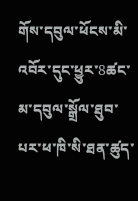གོས་དབུལ་ཕོངས་མི་འབོར་དུང་ཕྱུར་8ཚང་མ་དབུལ་སྒྲོལ་ཐུབ་པར་ཕ་ཁི་སི་ཐན་ཚུད་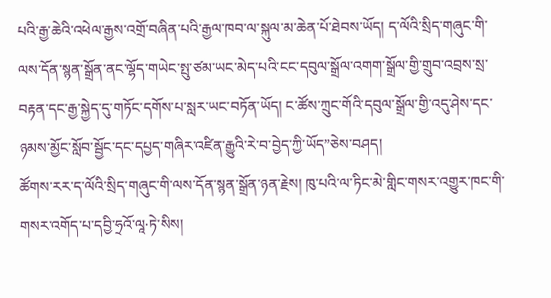པའི་རྒྱ་ཆེའི་འཕེལ་རྒྱས་འགྲོ་བཞིན་པའི་རྒྱལ་ཁབ་ལ་སྐུལ་མ་ཆེན་པོ་ཐེབས་ཡོད། ད་ལོའི་སྲིད་གཞུང་གི་ལས་དོན་སྙན་སྒྲོན་ནང་ལྷོད་གཡེང་སྤུ་ཙམ་ཡང་མེད་པའི་ངང་དབུལ་སྒྲོལ་འགག་སྒྲོལ་གྱི་གྲུབ་འབྲས་སྲ་བརྟན་དང་རྒྱ་སྐྱེད་དུ་གཏོང་དགོས་པ་སླར་ཡང་བཏོན་ཡོད། ང་ཚོས་ཀྲུང་གོའི་དབུལ་སྒྲོལ་གྱི་འདུ་ཤེས་དང་ཉམས་མྱོང་སློབ་སྦྱོང་དང་དཔྱད་གཞིར་འཛིན་རྒྱུའི་རེ་བ་བྱེད་ཀྱི་ཡོད”ཅེས་བཤད།
ཚོགས་རར་ད་ལོའི་སྲིད་གཞུང་གི་ལས་དོན་སྙན་སྒྲོན་ཉན་རྗེས། ཁུ་པའི་ལ་ཏིང་མེ་གླིང་གསར་འགྱུར་ཁང་གི་གསར་འགོད་པ་དབྱི་ཧྲའོ་ལཱ·ཏེ་སིས།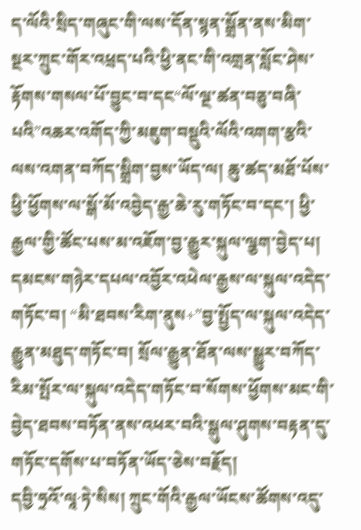ད་ལོའི་སྲིད་གཞུང་གི་ལས་དོན་སྙན་སྒྲོན་ནས་མིག་སྔར་ཀྲུང་གོར་འཕྲད་པའི་ཕྱི་ནང་གི་འགྲན་སློང་ཤེས་རྟོགས་གསལ་པོ་བྱུང་བ་དང“ལོ་ལྔ་ཚན་བཅུ་བཞི་པའི”འཆར་འགོད་ཀྱི་མཇུག་བསྡུའི་ལོའི་འགག་རྩའི་ལས་འགན་བཀོད་སྒྲིག་བྱས་ཡོད་ལ། ཆུ་ཚད་མཐོ་པོས་ཕྱི་ཕྱོགས་ལ་སྒོ་མོ་འབྱེད་རྒྱ་ཆེ་རུ་གཏོང་བ་དང་། ཕྱི་རྒྱལ་གྱི་ཚོང་པས་མ་འཇོག་བྱ་རྒྱུར་སྐུལ་ལྕག་བྱེད་པ། དམངས་གཉེར་དཔལ་འབྱོར་འཕེལ་རྒྱས་ལ་སྐུལ་འདེད་གཏོང་བ། “མི་ཐབས་རིག་ནུས+”བྱ་སྤྱོད་ལ་སྐུལ་འདེད་རྒྱུན་མཐུད་གཏོང་བ། སྲོལ་རྒྱུན་ཐོན་ལས་སྒྱུར་བཀོད་རིམ་སྤོར་ལ་སྐུལ་འདེད་གཏོང་བ་སོགས་ཕྱོགས་མང་གི་བྱེད་ཐབས་བཏོན་ནས་འཕར་བའི་སྒུལ་ཤུགས་བརྟན་དུ་གཏོང་དགོས་པ་བཏོན་ཡོད་ཅེས་བརྗོད།
དབྱི་ཧྲའོ་ལཱ·ཏེ་སིས། ཀྲུང་གོའི་རྒྱལ་ཡོངས་ཚོགས་འདུ་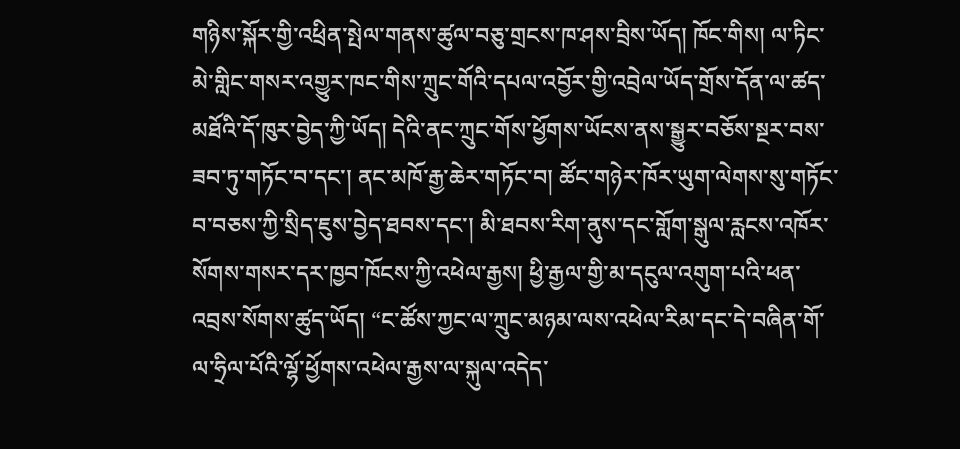གཉིས་སྐོར་གྱི་འཕྲིན་སྤེལ་གནས་ཚུལ་བཅུ་གྲངས་ཁ་ཤས་བྲིས་ཡོད། ཁོང་གིས། ལ་ཏིང་མེ་གླིང་གསར་འགྱུར་ཁང་གིས་ཀྲུང་གོའི་དཔལ་འབྱོར་གྱི་འབྲེལ་ཡོད་གྲོས་དོན་ལ་ཚད་མཐོའི་དོ་ཁུར་བྱེད་ཀྱི་ཡོད། དེའི་ནང་ཀྲུང་གོས་ཕྱོགས་ཡོངས་ནས་སྒྱུར་བཅོས་སྔར་བས་ཟབ་ཏུ་གཏོང་བ་དང་། ནང་མཁོ་རྒྱ་ཆེར་གཏོང་བ། ཚོང་གཉེར་ཁོར་ཡུག་ལེགས་སུ་གཏོང་བ་བཅས་ཀྱི་སྲིད་ཇུས་བྱེད་ཐབས་དང་། མི་ཐབས་རིག་ནུས་དང་གློག་སྒུལ་རླངས་འཁོར་སོགས་གསར་དར་ཁྱབ་ཁོངས་ཀྱི་འཕེལ་རྒྱས། ཕྱི་རྒྱལ་གྱི་མ་དངུལ་འགུག་པའི་ཕན་འབྲས་སོགས་ཚུད་ཡོད། “ང་ཚོས་ཀྱང་ལ་ཀྲུང་མཉམ་ལས་འཕེལ་རིམ་དང་དེ་བཞིན་གོ་ལ་ཧྲིལ་པོའི་ལྷོ་ཕྱོགས་འཕེལ་རྒྱས་ལ་སྐུལ་འདེད་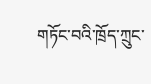གཏོང་བའི་ཁྲོད་ཀྲུང་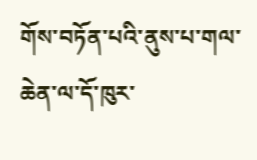གོས་བཏོན་པའི་ནུས་པ་གལ་ཆེན་ལ་དོ་ཁུར་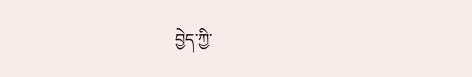བྱེད་ཀྱི་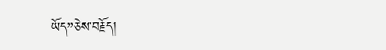ཡོད”ཅེས་བརྗོད།